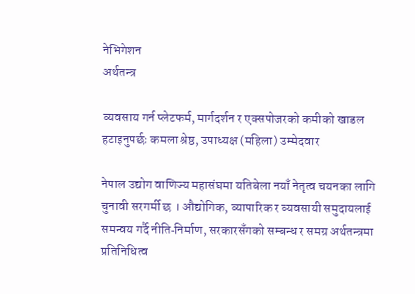नेभिगेशन
अर्थतन्त्र

व्यवसाय गर्न प्लेटफर्म, मार्गदर्शन र एक्सपोजरको कमीको खाडल हटाइनुपर्छः कमला श्रेष्ठ, उपाध्यक्ष (महिला) उम्मेदवार

नेपाल उद्योग वाणिज्य महासंघमा यतिबेला नयाँ नेतृत्व चयनका लागि चुनावी सरगर्मी छ । औद्योगिक, व्यापारिक र व्यवसायी समुदायलाई समन्वय गर्दै नीति‑निर्माण, सरकारसँगको सम्बन्ध र समग्र अर्थतन्त्रमा प्रतिनिधित्व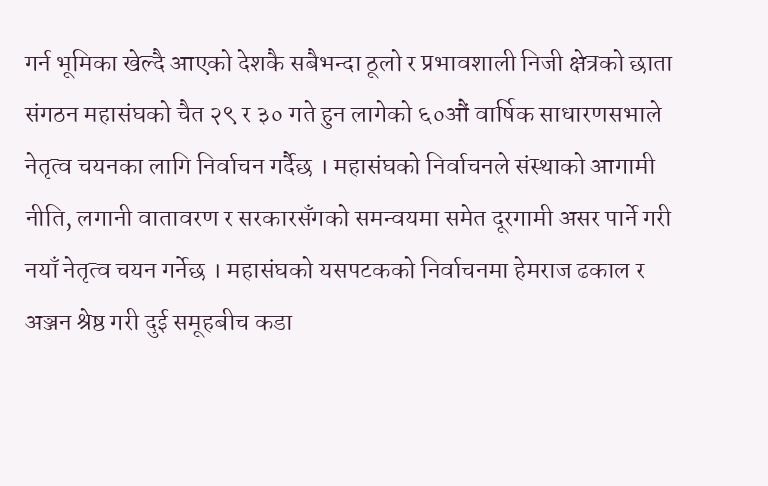गर्न भूमिका खेल्दै आएको देशकै सबैभन्दा ठूलो र प्रभावशाली निजी क्षेत्रको छाता संगठन महासंघको चैत २९ र ३० गते हुन लागेको ६०औं वार्षिक साधारणसभाले नेतृत्व चयनका लागि निर्वाचन गर्दैछ । महासंघको निर्वाचनले संस्थाको आगामी नीति, लगानी वातावरण र सरकारसँगको समन्वयमा समेत दूरगामी असर पार्ने गरी नयाँ नेतृत्व चयन गर्नेछ । महासंघको यसपटकको निर्वाचनमा हेमराज ढकाल र अञ्जन श्रेष्ठ गरी दुई समूहबीच कडा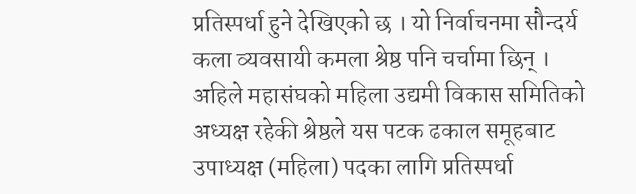प्रतिस्पर्धा हुने देखिएको छ । यो निर्वाचनमा सौन्दर्य कला व्यवसायी कमला श्रेष्ठ पनि चर्चामा छिन् । अहिले महासंघको महिला उद्यमी विकास समितिको अध्यक्ष रहेकी श्रेष्ठले यस पटक ढकाल समूहबाट उपाध्यक्ष (महिला) पदका लागि प्रतिस्पर्धा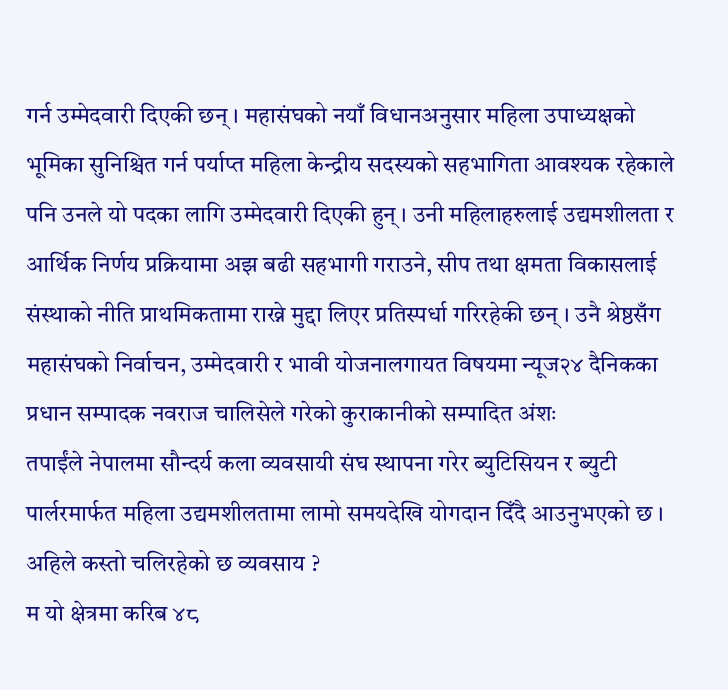गर्न उम्मेदवारी दिएकी छन् । महासंघको नयाँ विधानअनुसार महिला उपाध्यक्षको भूमिका सुनिश्चित गर्न पर्याप्त महिला केन्द्रीय सदस्यको सहभागिता आवश्यक रहेकाले पनि उनले यो पदका लागि उम्मेदवारी दिएकी हुन् । उनी महिलाहरुलाई उद्यमशीलता र आर्थिक निर्णय प्रक्रियामा अझ बढी सहभागी गराउने, सीप तथा क्षमता विकासलाई संस्थाको नीति प्राथमिकतामा राख्ने मुद्दा लिएर प्रतिस्पर्धा गरिरहेकी छन् । उनै श्रेष्ठसँग महासंघको निर्वाचन, उम्मेदवारी र भावी योजनालगायत विषयमा न्यूज२४ दैनिकका प्रधान सम्पादक नवराज चालिसेले गरेको कुराकानीको सम्पादित अंशः
तपाईंले नेपालमा सौन्दर्य कला व्यवसायी संघ स्थापना गरेर ब्युटिसियन र ब्युटी पार्लरमार्फत महिला उद्यमशीलतामा लामो समयदेखि योगदान दिँदै आउनुभएको छ । अहिले कस्तो चलिरहेको छ व्यवसाय ?
म यो क्षेत्रमा करिब ४८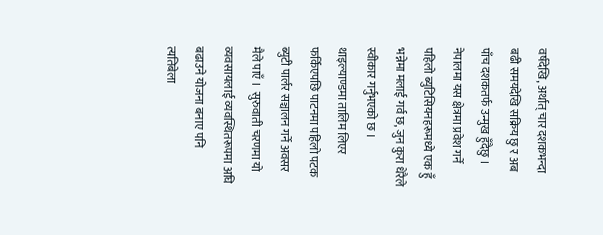वर्षदेखि, अर्थात् चार दशकभन्दा बढी समयदेखि सक्रिय छु र अब पाँच दशकतर्फ उन्मुख हुँदैछु । नेपालमा यस क्षेत्रमा प्रवेश गर्ने पहिलो ब्युटिसियनहरूमध्ये एक हुँ भन्नेमा मलाई गर्व छ, जुन कुरा धेरैले स्वीकार गर्नुभएको छ । थाइल्याण्डमा तालिम लिएर फर्किएपछि पाटनमा पहिलो पटक ब्युटी पार्लर सञ्चालन गर्ने अवसर मैले पाएँ ।  सुरुवाती चरणमा यो व्यवसायलाई व्यवस्थितरूपमा अघि बढाउने योजना बनाए पनि त्यतिबेला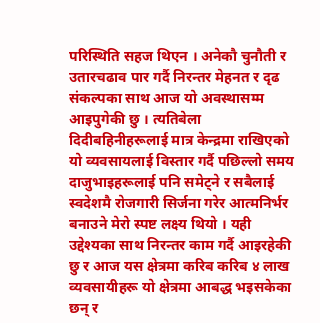परिस्थिति सहज थिएन । अनेकौ चुनौती र उतारचढाव पार गर्दै निरन्तर मेहनत र दृढ संकल्पका साथ आज यो अवस्थासम्म आइपुगेकी छु । त्यतिबेला दिदीबहिनीहरूलाई मात्र केन्द्रमा राखिएको यो व्यवसायलाई विस्तार गर्दै पछिल्लो समय दाजुभाइहरूलाई पनि समेट्ने र सबैलाई स्वदेशमै रोजगारी सिर्जना गरेर आत्मनिर्भर बनाउने मेरो स्पष्ट लक्ष्य थियो । यही उद्देश्यका साथ निरन्तर काम गर्दै आइरहेकी छु र आज यस क्षेत्रमा करिब करिब ४ लाख व्यवसायीहरू यो क्षेत्रमा आबद्ध भइसकेका छन् र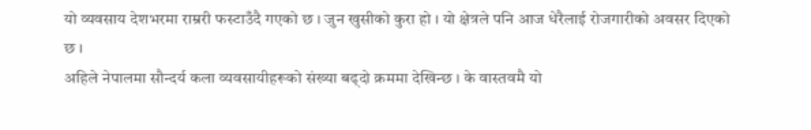यो व्यवसाय देशभरमा राम्ररी फस्टाउँदै गएको छ । जुन खुसीको कुरा हो । यो क्षेत्रले पनि आज धेरैलाई रोजगारीको अवसर दिएको छ ।
अहिले नेपालमा सौन्दर्य कला व्यवसायीहरूको संख्या बढ्दो क्रममा देखिन्छ । के वास्तवमै यो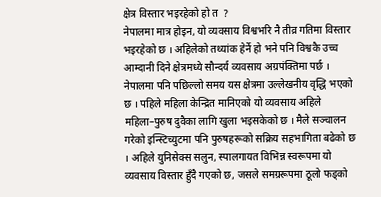क्षेत्र विस्तार भइरहेको हो त  ?
नेपालमा मात्र होइन, यो व्यवसाय विश्वभरि नै तीव्र गतिमा विस्तार भइरहेको छ । अहिलेको तथ्यांक हेर्ने हो भने पनि विश्वकै उच्च आम्दानी दिने क्षेत्रमध्ये सौन्दर्य व्यवसाय अग्रपंक्तिमा पर्छ । नेपालमा पनि पछिल्लो समय यस क्षेत्रमा उल्लेखनीय वृद्धि भएको छ । पहिले महिला केन्द्रित मानिएको यो व्यवसाय अहिले महिला–पुरुष दुवैका लागि खुला भइसकेको छ । मैले सञ्चालन गरेको इन्स्टिच्युटमा पनि पुरुषहरूको सक्रिय सहभागिता बढेको छ । अहिले युनिसेक्स सलुन, स्पालगायत विभिन्न स्वरूपमा यो व्यवसाय विस्तार हुँदै गएको छ, जसले समग्ररूपमा ठूलो फड्को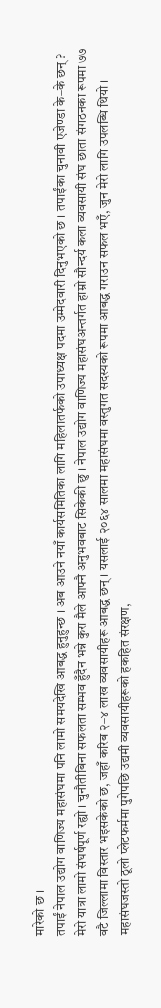मारेको छ ।
तपाईं नेपाल उद्योग वाणिज्य महासंघमा पनि लामो समयदेखि आबद्ध हुनुहुन्छ । अब आउने नयाँ कार्यसमितिका लागि महिलातर्फको उपाध्यक्ष पदमा उम्मेदवारी दिनुभएको छ । तपाईंका चुनावी एजेण्डा के–के छन् ?
मेरो यात्रा लामो संघर्षपूर्ण रह्यो । चुनौतीबिना सफलता सम्भव हुँदैन भन्ने कुरा मैले आफ्नै अनुभवबाट सिकेकी छु । नेपाल उद्योग वाणिज्य महासंघअन्तर्गत हाम्रो सौन्दर्य कला व्यवसायी संघ छाता संगठनका रूपमा ७७ वटै जिल्लामा विस्तार भइसकेको छ, जहाँ करिब २–४ लाख व्यवसायीहरू आबद्ध छन् । यसलाई २०६४ सालमा महासंघमा वस्तुगत सदस्यको रूपमा आबद्ध गराउन सफल भएँ, जुन मेरो लागि उपलब्धि थियो । महासंघजस्तो ठूलो प्लेटफर्ममा पुगेपछि उद्यमी व्यवसायीहरूको हकहित संरक्षण,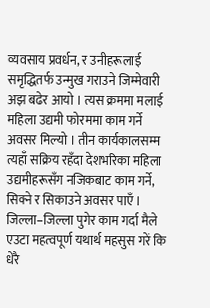व्यवसाय प्रवर्धन, र उनीहरूलाई समृद्धितर्फ उन्मुख गराउने जिम्मेवारी अझ बढेर आयो । त्यस क्रममा मलाई महिला उद्यमी फोरममा काम गर्ने अवसर मिल्यो । तीन कार्यकालसम्म त्यहाँ सक्रिय रहँदा देशभरिका महिला उद्यमीहरूसँग नजिकबाट काम गर्ने, सिक्ने र सिकाउने अवसर पाएँ । जिल्ला–जिल्ला पुगेर काम गर्दा मैले एउटा महत्वपूर्ण यथार्थ महसुस गरें कि धेरै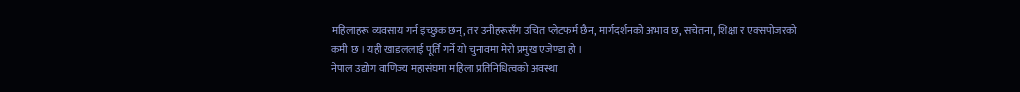महिलाहरू व्यवसाय गर्न इच्छुक छन्, तर उनीहरूसँग उचित प्लेटफर्म छैन, मार्गदर्शनको अभाव छ, सचेतना, शिक्षा र एक्सपोजरको कमी छ । यही खाडललाई पूर्ति गर्ने यो चुनावमा मेरो प्रमुख एजेण्डा हो ।
नेपाल उद्योग वाणिज्य महासंघमा महिला प्रतिनिधित्वको अवस्था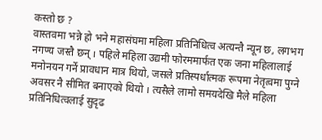कस्तो छ ?
वास्तवमा भन्ने हो भने महासंघमा महिला प्रतिनिधित्व अत्यन्तै न्यून छ, लगभग नगण्य जस्तै छन् । पहिले महिला उद्यमी फोरममार्फत एक जना महिलालाई मनोनयन गर्ने प्रावधान मात्र थियो, जसले प्रतिस्पर्धात्मक रूपमा नेतृत्वमा पुग्ने अवसर नै सीमित बनाएको थियो । त्यसैले लामो समयदेखि मैले महिला प्रतिनिधित्वलाई सुदृढ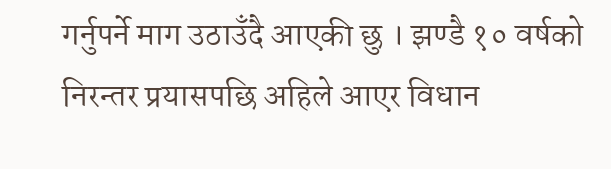गर्नुपर्ने माग उठाउँदै आएकी छु । झण्डै १० वर्षको निरन्तर प्रयासपछि अहिले आएर विधान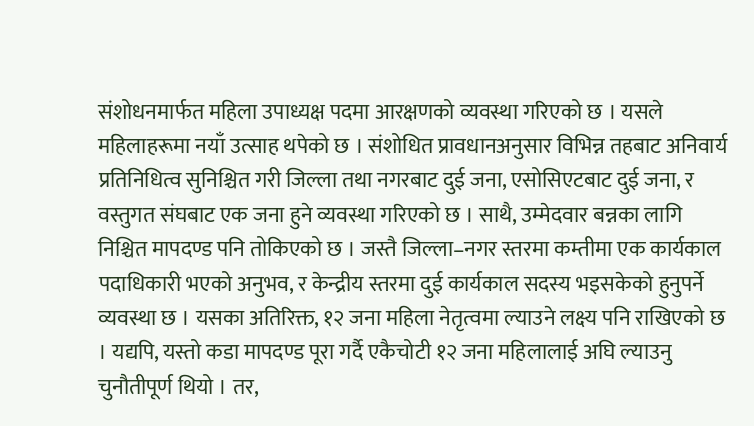संशोधनमार्फत महिला उपाध्यक्ष पदमा आरक्षणको व्यवस्था गरिएको छ । यसले महिलाहरूमा नयाँ उत्साह थपेको छ । संशोधित प्रावधानअनुसार विभिन्न तहबाट अनिवार्य प्रतिनिधित्व सुनिश्चित गरी जिल्ला तथा नगरबाट दुई जना, एसोसिएटबाट दुई जना, र वस्तुगत संघबाट एक जना हुने व्यवस्था गरिएको छ । साथै, उम्मेदवार बन्नका लागि निश्चित मापदण्ड पनि तोकिएको छ । जस्तै जिल्ला–नगर स्तरमा कम्तीमा एक कार्यकाल पदाधिकारी भएको अनुभव, र केन्द्रीय स्तरमा दुई कार्यकाल सदस्य भइसकेको हुनुपर्ने व्यवस्था छ । यसका अतिरिक्त, १२ जना महिला नेतृत्वमा ल्याउने लक्ष्य पनि राखिएको छ । यद्यपि, यस्तो कडा मापदण्ड पूरा गर्दै एकैचोटी १२ जना महिलालाई अघि ल्याउनु चुनौतीपूर्ण थियो । तर,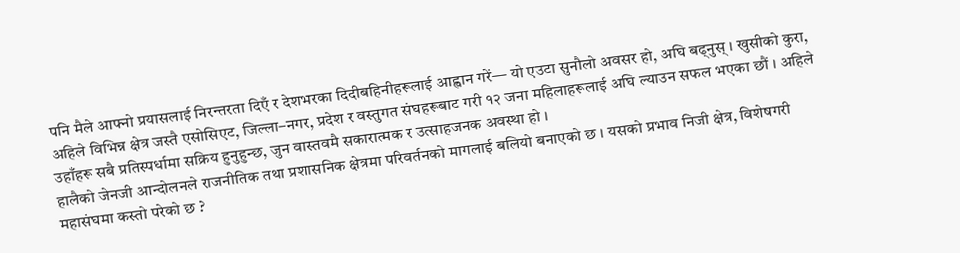पनि मैले आफ्नो प्रयासलाई निरन्तरता दिएँ र देशभरका दिदीबहिनीहरूलाई आह्वान गरें— यो एउटा सुनौलो अवसर हो, अघि बढ्नुस् । खुसीको कुरा, अहिले विभिन्न क्षेत्र जस्तै एसोसिएट, जिल्ला–नगर, प्रदेश र वस्तुगत संघहरूबाट गरी १२ जना महिलाहरूलाई अघि ल्याउन सफल भएका छौं । अहिले उहाँहरू सबै प्रतिस्पर्धामा सक्रिय हुनुहुन्छ, जुन वास्तवमै सकारात्मक र उत्साहजनक अवस्था हो ।
हालैको जेनजी आन्दोलनले राजनीतिक तथा प्रशासनिक क्षेत्रमा परिवर्तनको मागलाई बलियो बनाएको छ । यसको प्रभाव निजी क्षेत्र, विशेषगरी महासंघमा कस्तो परेको छ ?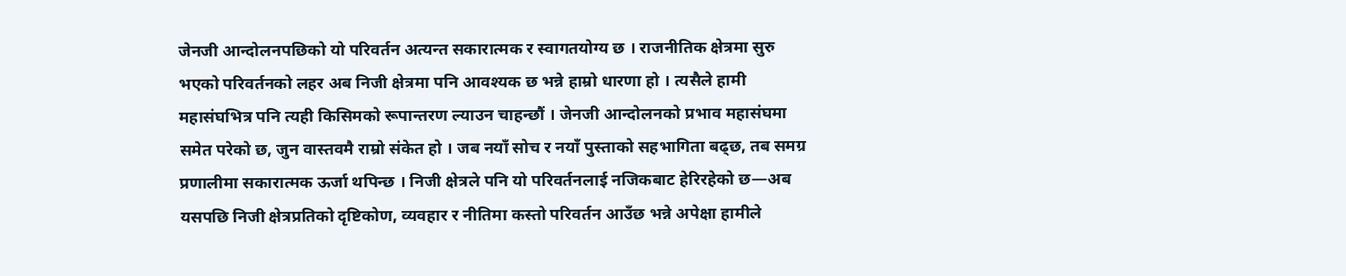जेनजी आन्दोलनपछिको यो परिवर्तन अत्यन्त सकारात्मक र स्वागतयोग्य छ । राजनीतिक क्षेत्रमा सुरु भएको परिवर्तनको लहर अब निजी क्षेत्रमा पनि आवश्यक छ भन्ने हाम्रो धारणा हो । त्यसैले हामी महासंघभित्र पनि त्यही किसिमको रूपान्तरण ल्याउन चाहन्छौं । जेनजी आन्दोलनको प्रभाव महासंघमा समेत परेको छ, जुन वास्तवमै राम्रो संकेत हो । जब नयाँ सोच र नयाँ पुस्ताको सहभागिता बढ्छ, तब समग्र प्रणालीमा सकारात्मक ऊर्जा थपिन्छ । निजी क्षेत्रले पनि यो परिवर्तनलाई नजिकबाट हेरिरहेको छ—अब यसपछि निजी क्षेत्रप्रतिको दृष्टिकोण, व्यवहार र नीतिमा कस्तो परिवर्तन आउँछ भन्ने अपेक्षा हामीले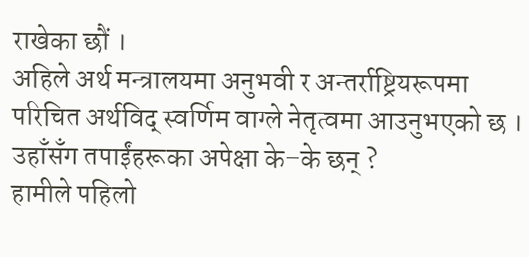राखेका छौं ।
अहिले अर्थ मन्त्रालयमा अनुभवी र अन्तर्राष्ट्रियरूपमा परिचित अर्थविद् स्वर्णिम वाग्ले नेतृत्वमा आउनुभएको छ । उहाँसँग तपाईंहरूका अपेक्षा के–के छन् ?
हामीले पहिलो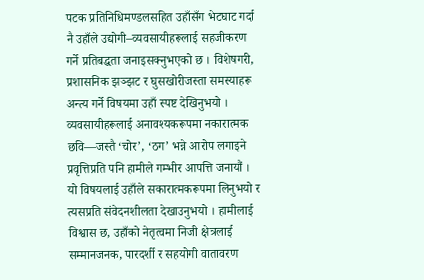पटक प्रतिनिधिमण्डलसहित उहाँसँग भेटघाट गर्दा नै उहाँले उद्योगी–व्यवसायीहरूलाई सहजीकरण गर्ने प्रतिबद्धता जनाइसक्नुभएको छ । विशेषगरी, प्रशासनिक झञ्झट र घुसखोरीजस्ता समस्याहरू अन्त्य गर्ने विषयमा उहाँ स्पष्ट देखिनुभयो ।  व्यवसायीहरूलाई अनावश्यकरूपमा नकारात्मक छवि—जस्तै ‘चोर’, ‘ठग’ भन्ने आरोप लगाइने प्रवृत्तिप्रति पनि हामीले गम्भीर आपत्ति जनायौं । यो विषयलाई उहाँले सकारात्मकरूपमा लिनुभयो र त्यसप्रति संवेदनशीलता देखाउनुभयो । हामीलाई विश्वास छ, उहाँको नेतृत्वमा निजी क्षेत्रलाई सम्मानजनक, पारदर्शी र सहयोगी वातावरण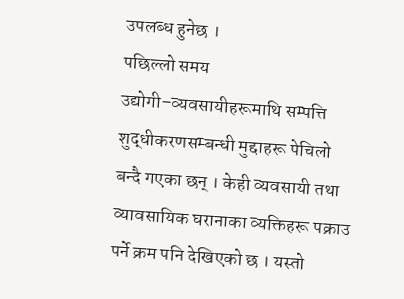उपलब्ध हुनेछ ।
पछिल्लो समय उद्योगी–व्यवसायीहरूमाथि सम्पत्ति शुद्धीकरणसम्बन्धी मुद्दाहरू पेचिलो बन्दै गएका छन् । केही व्यवसायी तथा व्यावसायिक घरानाका व्यक्तिहरू पक्राउ पर्ने क्रम पनि देखिएको छ । यस्तो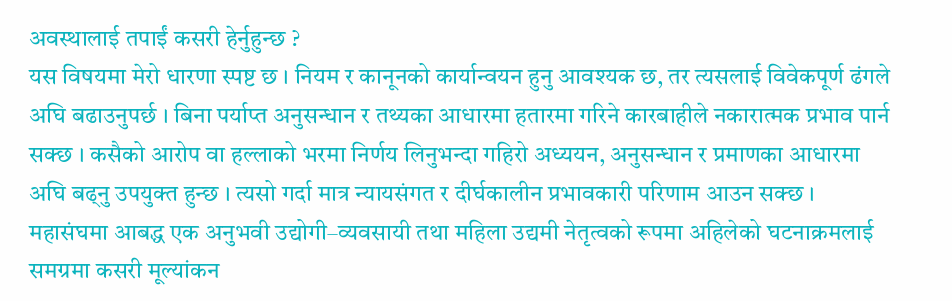अवस्थालाई तपाईं कसरी हेर्नुहुन्छ ?
यस विषयमा मेरो धारणा स्पष्ट छ । नियम र कानूनको कार्यान्वयन हुनु आवश्यक छ, तर त्यसलाई विवेकपूर्ण ढंगले अघि बढाउनुपर्छ । बिना पर्याप्त अनुसन्धान र तथ्यका आधारमा हतारमा गरिने कारबाहीले नकारात्मक प्रभाव पार्न सक्छ । कसैको आरोप वा हल्लाको भरमा निर्णय लिनुभन्दा गहिरो अध्ययन, अनुसन्धान र प्रमाणका आधारमा अघि बढ्नु उपयुक्त हुन्छ । त्यसो गर्दा मात्र न्यायसंगत र दीर्घकालीन प्रभावकारी परिणाम आउन सक्छ ।
महासंघमा आबद्ध एक अनुभवी उद्योगी–व्यवसायी तथा महिला उद्यमी नेतृत्वको रूपमा अहिलेको घटनाक्रमलाई समग्रमा कसरी मूल्यांकन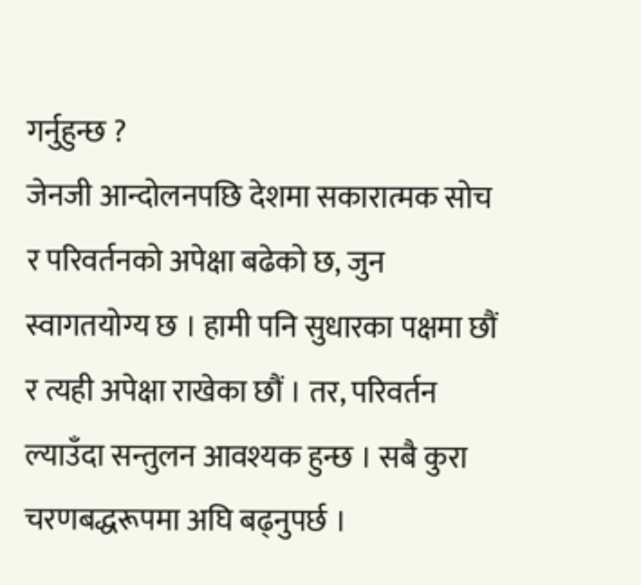गर्नुहुन्छ ?
जेनजी आन्दोलनपछि देशमा सकारात्मक सोच र परिवर्तनको अपेक्षा बढेको छ, जुन स्वागतयोग्य छ । हामी पनि सुधारका पक्षमा छौं र त्यही अपेक्षा राखेका छौं । तर, परिवर्तन ल्याउँदा सन्तुलन आवश्यक हुन्छ । सबै कुरा चरणबद्धरूपमा अघि बढ्नुपर्छ ।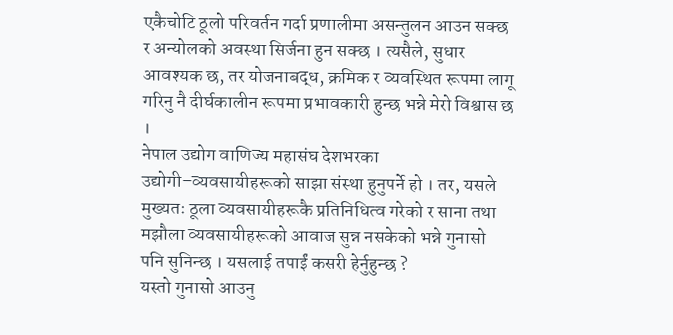एकैचोटि ठूलो परिवर्तन गर्दा प्रणालीमा असन्तुलन आउन सक्छ र अन्योलको अवस्था सिर्जना हुन सक्छ । त्यसैले, सुधार आवश्यक छ, तर योजनाबद्ध, क्रमिक र व्यवस्थित रूपमा लागू गरिनु नै दीर्घकालीन रूपमा प्रभावकारी हुन्छ भन्ने मेरो विश्वास छ ।
नेपाल उद्योग वाणिज्य महासंघ देशभरका उद्योगी–व्यवसायीहरूको साझा संस्था हुनुपर्ने हो । तर, यसले मुख्यतः ठूला व्यवसायीहरूकै प्रतिनिधित्व गरेको र साना तथा मझौला व्यवसायीहरूको आवाज सुन्न नसकेको भन्ने गुनासो पनि सुनिन्छ । यसलाई तपाईं कसरी हेर्नुहुन्छ ?
यस्तो गुनासो आउनु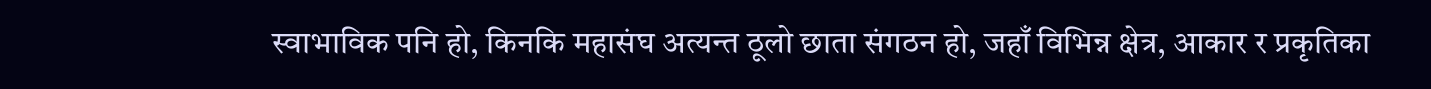स्वाभाविक पनि हो, किनकि महासंघ अत्यन्त ठूलो छाता संगठन हो, जहाँ विभिन्न क्षेत्र, आकार र प्रकृतिका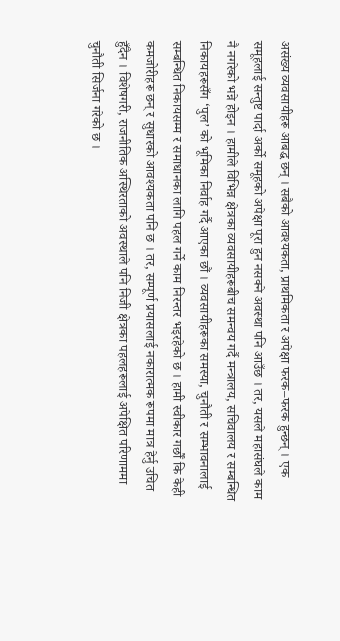असंख्य व्यवसायीहरू आबद्ध छन् । सबैको आवश्यकता, प्राथमिकता र अपेक्षा फरक–फरक हुन्छन् । एक समूहलाई सन्तुष्ट पार्दा अर्को समूहको अपेक्षा पूरा हुन नसक्ने अवस्था पनि आउँछ । तर, यसले महासंघले काम नै नगरेको भन्ने होइन । हामीले विभिन्न क्षेत्रका व्यवसायीहरूबीच समन्वय गर्दै मन्त्रालय, सचिवालय र सम्बन्धित निकायहरूसँग ‘पुल’ को भूमिका निर्वाह गर्दै आएका छौं । व्यवसायीहरूका समस्या, चुनौती र सम्भावनालाई सम्बन्धित निकायसम्म र समाधानका लागि पहल गर्ने काम निरन्तर भइरहेको छ । हामी स्वीकार गर्छौँ कि केही कमजोरीहरू छन् र सुधारको आवश्यकता पनि छ । तर, सम्पूर्ण प्रयासलाई नकारात्मक रूपमा मात्र हेर्नु उचित हुँदैन । विशेषगरी, राजनीतिक अस्थिरताको अवस्थाले पनि निजी क्षेत्रका पहलहरूलाई अपेक्षित परिणाममा चुनौती सिर्जना गरेको छ ।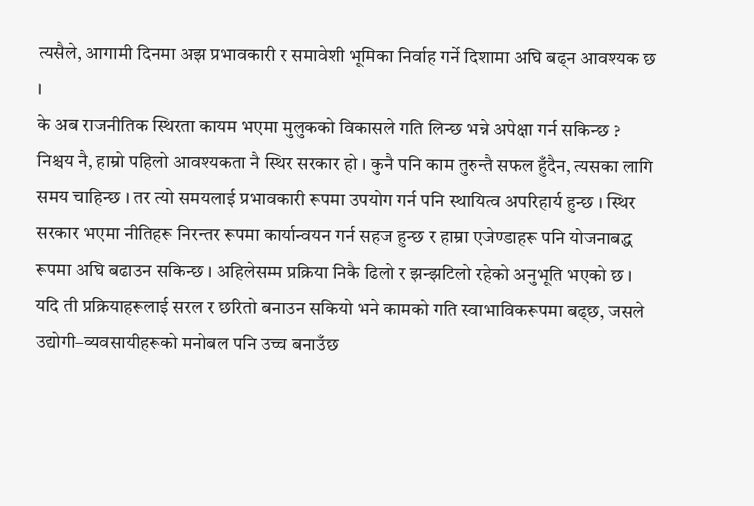त्यसैले, आगामी दिनमा अझ प्रभावकारी र समावेशी भूमिका निर्वाह गर्ने दिशामा अघि बढ्न आवश्यक छ ।
के अब राजनीतिक स्थिरता कायम भएमा मुलुकको विकासले गति लिन्छ भन्ने अपेक्षा गर्न सकिन्छ ?
निश्चय नै, हाम्रो पहिलो आवश्यकता नै स्थिर सरकार हो । कुनै पनि काम तुरुन्तै सफल हुँदैन, त्यसका लागि समय चाहिन्छ । तर त्यो समयलाई प्रभावकारी रूपमा उपयोग गर्न पनि स्थायित्व अपरिहार्य हुन्छ । स्थिर सरकार भएमा नीतिहरू निरन्तर रूपमा कार्यान्वयन गर्न सहज हुन्छ र हाम्रा एजेण्डाहरू पनि योजनाबद्ध रूपमा अघि बढाउन सकिन्छ । अहिलेसम्म प्रक्रिया निकै ढिलो र झन्झटिलो रहेको अनुभूति भएको छ । यदि ती प्रक्रियाहरूलाई सरल र छरितो बनाउन सकियो भने कामको गति स्वाभाविकरूपमा बढ्छ, जसले उद्योगी–व्यवसायीहरूको मनोबल पनि उच्च बनाउँछ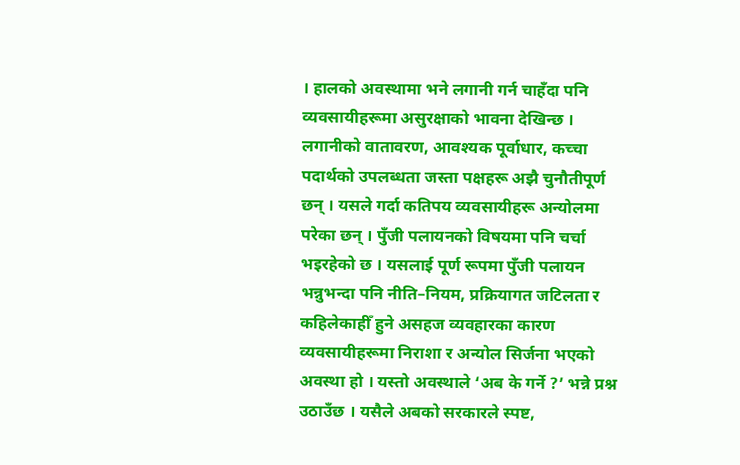। हालको अवस्थामा भने लगानी गर्न चाहँदा पनि व्यवसायीहरूमा असुरक्षाको भावना देखिन्छ । लगानीको वातावरण, आवश्यक पूर्वाधार, कच्चा पदार्थको उपलब्धता जस्ता पक्षहरू अझै चुनौतीपूर्ण छन् । यसले गर्दा कतिपय व्यवसायीहरू अन्योलमा परेका छन् । पुँजी पलायनको विषयमा पनि चर्चा भइरहेको छ । यसलाई पूर्ण रूपमा पुँजी पलायन भन्नुभन्दा पनि नीति–नियम, प्रक्रियागत जटिलता र कहिलेकाहीँ हुने असहज व्यवहारका कारण व्यवसायीहरूमा निराशा र अन्योल सिर्जना भएको अवस्था हो । यस्तो अवस्थाले ‘अब के गर्ने ?’ भन्ने प्रश्न उठाउँछ । यसैले अबको सरकारले स्पष्ट,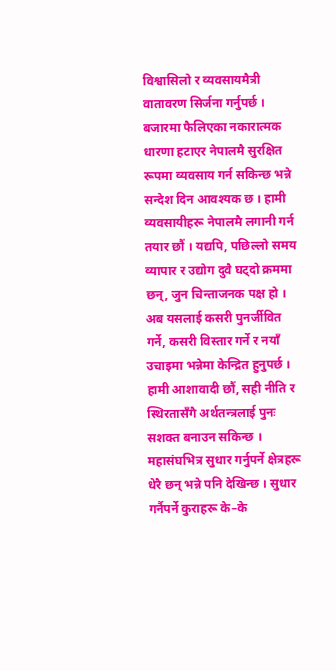विश्वासिलो र व्यवसायमैत्री वातावरण सिर्जना गर्नुपर्छ । बजारमा फैलिएका नकारात्मक धारणा हटाएर नेपालमै सुरक्षित रूपमा व्यवसाय गर्न सकिन्छ भन्ने सन्देश दिन आवश्यक छ । हामी व्यवसायीहरू नेपालमै लगानी गर्न तयार छौं । यद्यपि, पछिल्लो समय व्यापार र उद्योग दुवै घट्दो क्रममा छन्, जुन चिन्ताजनक पक्ष हो । अब यसलाई कसरी पुनर्जीवित गर्ने, कसरी विस्तार गर्ने र नयाँ उचाइमा भन्नेमा केन्द्रित हुनुपर्छ । हामी आशावादी छौं, सही नीति र स्थिरतासँगै अर्थतन्त्रलाई पुनः सशक्त बनाउन सकिन्छ ।
महासंघभित्र सुधार गर्नुपर्ने क्षेत्रहरू धेरै छन् भन्ने पनि देखिन्छ । सुधार गर्नैपर्ने कुराहरू के–के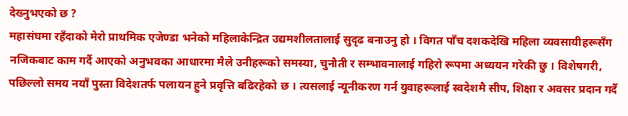देख्नुभएको छ ?
महासंघमा रहँदाको मेरो प्राथमिक एजेण्डा भनेको महिलाकेन्द्रित उद्यमशीलतालाई सुदृढ बनाउनु हो । विगत पाँच दशकदेखि महिला व्यवसायीहरूसँग नजिकबाट काम गर्दै आएको अनुभवका आधारमा मैले उनीहरूको समस्या, चुनौती र सम्भावनालाई गहिरो रूपमा अध्ययन गरेकी छु । विशेषगरी, पछिल्लो समय नयाँ पुस्ता विदेशतर्फ पलायन हुने प्रवृत्ति बढिरहेको छ । त्यसलाई न्यूनीकरण गर्न युवाहरूलाई स्वदेशमै सीप, शिक्षा र अवसर प्रदान गर्दै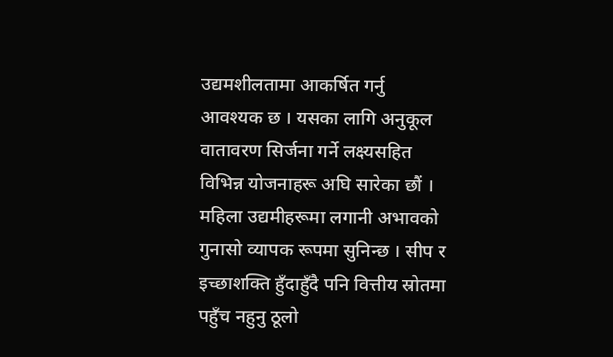उद्यमशीलतामा आकर्षित गर्नु आवश्यक छ । यसका लागि अनुकूल वातावरण सिर्जना गर्ने लक्ष्यसहित विभिन्न योजनाहरू अघि सारेका छौं । महिला उद्यमीहरूमा लगानी अभावको गुनासो व्यापक रूपमा सुनिन्छ । सीप र इच्छाशक्ति हुँदाहुँदै पनि वित्तीय स्रोतमा पहुँच नहुनु ठूलो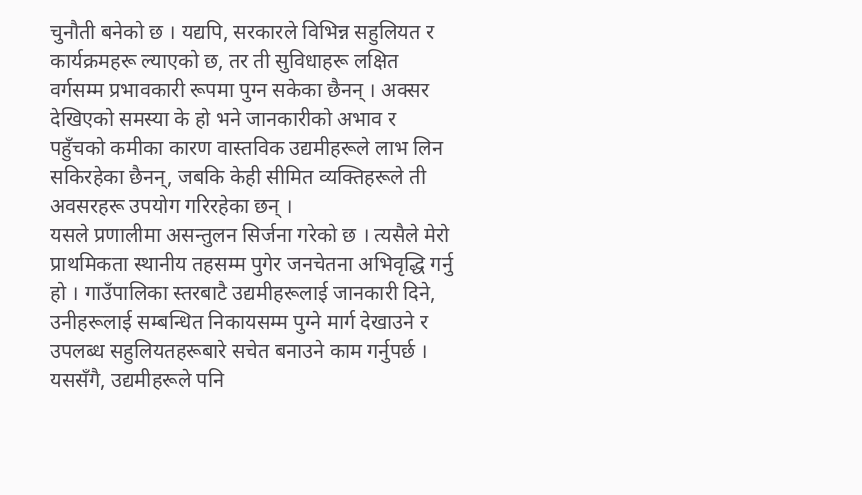चुनौती बनेको छ । यद्यपि, सरकारले विभिन्न सहुलियत र कार्यक्रमहरू ल्याएको छ, तर ती सुविधाहरू लक्षित वर्गसम्म प्रभावकारी रूपमा पुग्न सकेका छैनन् । अक्सर देखिएको समस्या के हो भने जानकारीको अभाव र पहुँचको कमीका कारण वास्तविक उद्यमीहरूले लाभ लिन सकिरहेका छैनन्, जबकि केही सीमित व्यक्तिहरूले ती अवसरहरू उपयोग गरिरहेका छन् ।
यसले प्रणालीमा असन्तुलन सिर्जना गरेको छ । त्यसैले मेरो प्राथमिकता स्थानीय तहसम्म पुगेर जनचेतना अभिवृद्धि गर्नु हो । गाउँपालिका स्तरबाटै उद्यमीहरूलाई जानकारी दिने, उनीहरूलाई सम्बन्धित निकायसम्म पुग्ने मार्ग देखाउने र उपलब्ध सहुलियतहरूबारे सचेत बनाउने काम गर्नुपर्छ । यससँगै, उद्यमीहरूले पनि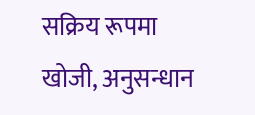सक्रिय रूपमा खोजी, अनुसन्धान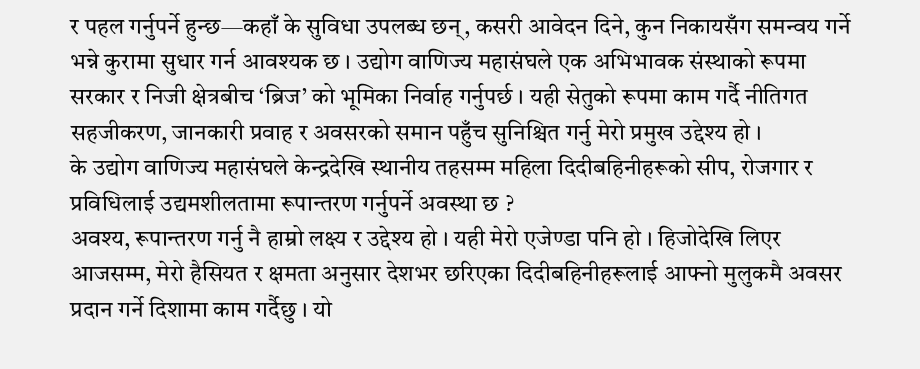र पहल गर्नुपर्ने हुन्छ—कहाँ के सुविधा उपलब्ध छन्, कसरी आवेदन दिने, कुन निकायसँग समन्वय गर्ने भन्ने कुरामा सुधार गर्न आवश्यक छ । उद्योग वाणिज्य महासंघले एक अभिभावक संस्थाको रूपमा सरकार र निजी क्षेत्रबीच ‘ब्रिज’ को भूमिका निर्वाह गर्नुपर्छ । यही सेतुको रूपमा काम गर्दै नीतिगत सहजीकरण, जानकारी प्रवाह र अवसरको समान पहुँच सुनिश्चित गर्नु मेरो प्रमुख उद्देश्य हो ।
के उद्योग वाणिज्य महासंघले केन्द्रदेखि स्थानीय तहसम्म महिला दिदीबहिनीहरूको सीप, रोजगार र प्रविधिलाई उद्यमशीलतामा रूपान्तरण गर्नुपर्ने अवस्था छ ?
अवश्य, रूपान्तरण गर्नु नै हाम्रो लक्ष्य र उद्देश्य हो । यही मेरो एजेण्डा पनि हो । हिजोदेखि लिएर आजसम्म, मेरो हैसियत र क्षमता अनुसार देशभर छरिएका दिदीबहिनीहरूलाई आफ्नो मुलुकमै अवसर प्रदान गर्ने दिशामा काम गर्दैछु । यो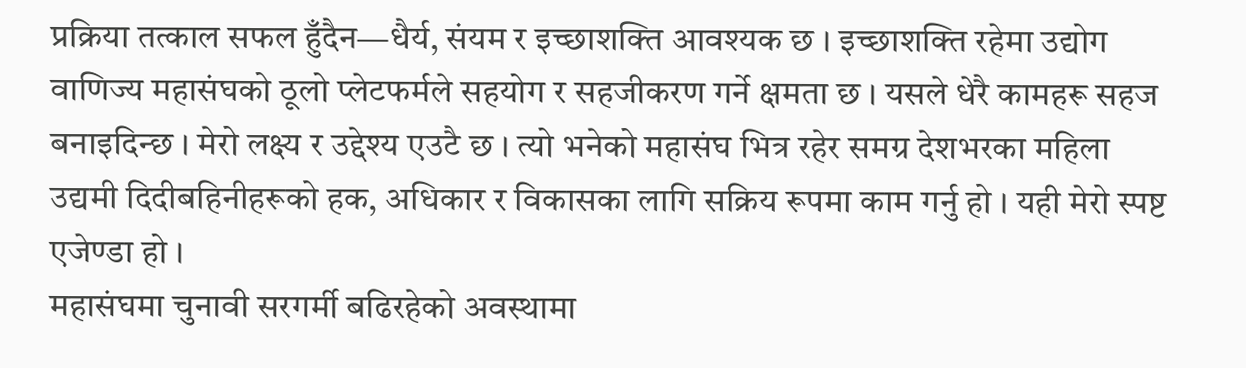प्रक्रिया तत्काल सफल हुँदैन—धैर्य, संयम र इच्छाशक्ति आवश्यक छ । इच्छाशक्ति रहेमा उद्योग वाणिज्य महासंघको ठूलो प्लेटफर्मले सहयोग र सहजीकरण गर्ने क्षमता छ । यसले धेरै कामहरू सहज बनाइदिन्छ । मेरो लक्ष्य र उद्देश्य एउटै छ । त्यो भनेको महासंघ भित्र रहेर समग्र देशभरका महिला उद्यमी दिदीबहिनीहरूको हक, अधिकार र विकासका लागि सक्रिय रूपमा काम गर्नु हो । यही मेरो स्पष्ट एजेण्डा हो ।
महासंघमा चुनावी सरगर्मी बढिरहेको अवस्थामा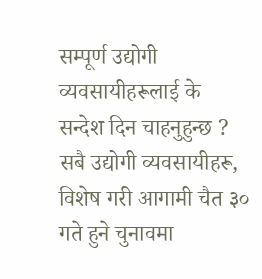सम्पूर्ण उद्योगी व्यवसायीहरूलाई के सन्देश दिन चाहनुहुन्छ ?
सबै उद्योगी व्यवसायीहरू, विशेष गरी आगामी चैत ३० गते हुने चुनावमा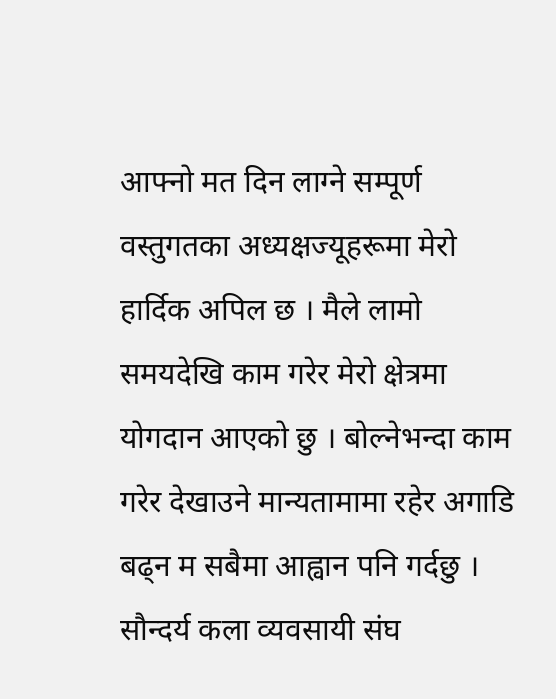आफ्नो मत दिन लाग्ने सम्पूर्ण वस्तुगतका अध्यक्षज्यूहरूमा मेरो हार्दिक अपिल छ । मैले लामो समयदेखि काम गरेर मेरो क्षेत्रमा योगदान आएको छु । बोल्नेभन्दा काम गरेर देखाउने मान्यतामामा रहेर अगाडि बढ्न म सबैमा आह्वान पनि गर्दछु । सौन्दर्य कला व्यवसायी संघ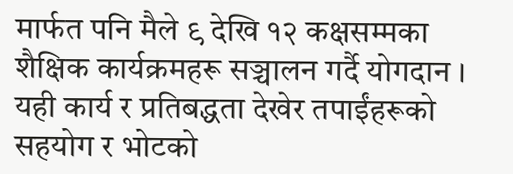मार्फत पनि मैले ९ देखि १२ कक्षसम्मका शैक्षिक कार्यक्रमहरू सञ्चालन गर्दै योगदान । यही कार्य र प्रतिबद्धता देखेर तपाईंहरूको सहयोग र भोटको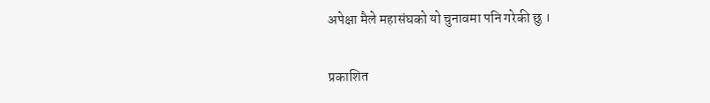अपेक्षा मैले महासंघको यो चुनावमा पनि गरेकी छु ।

प्रकाशित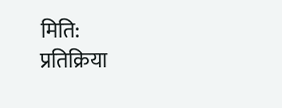मिति:
प्रतिक्रिया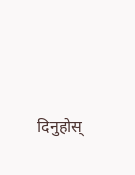दिनुहोस्